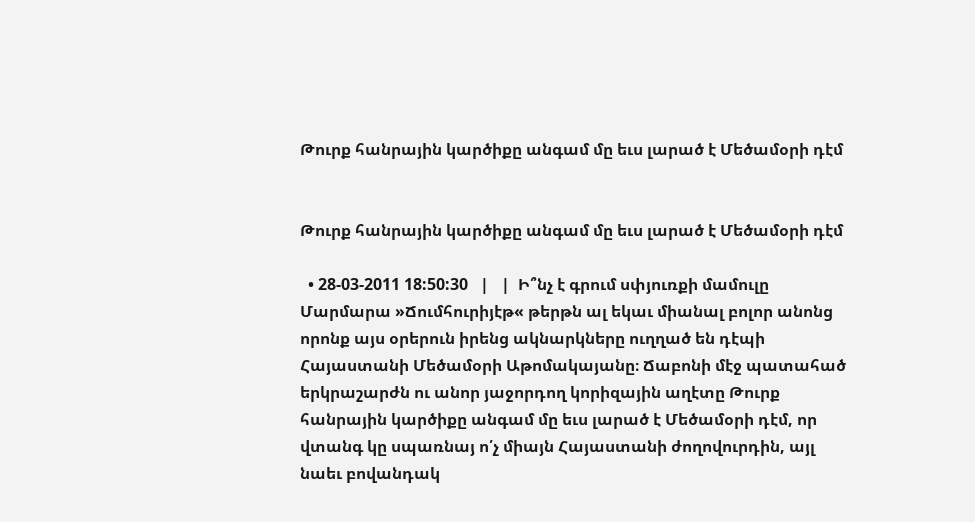Թուրք հանրային կարծիքը անգամ մը եւս լարած է Մեծամօրի դէմ


Թուրք հանրային կարծիքը անգամ մը եւս լարած է Մեծամօրի դէմ

  • 28-03-2011 18:50:30   |   |  Ի՞նչ է գրում սփյուռքի մամուլը
Մարմարա »Ճումհուրիյէթ« թերթն ալ եկաւ միանալ բոլոր անոնց որոնք այս օրերուն իրենց ակնարկները ուղղած են դէպի Հայաստանի Մեծամօրի Աթոմակայանը։ Ճաբոնի մէջ պատահած երկրաշարժն ու անոր յաջորդող կորիզային աղէտը Թուրք հանրային կարծիքը անգամ մը եւս լարած է Մեծամօրի դէմ, որ վտանգ կը սպառնայ ո՛չ միայն Հայաստանի ժողովուրդին, այլ նաեւ բովանդակ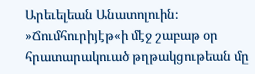Արեւելեան Անատոլուին։ »Ճումհուրիյէթ«ի մէջ շաբաթ օր հրատարակուած թղթակցութեան մը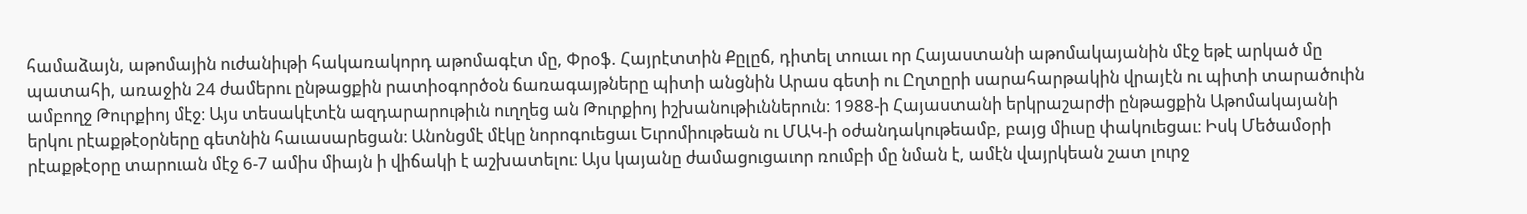համաձայն, աթոմային ուժանիւթի հակառակորդ աթոմագէտ մը, Փրօֆ. Հայրէտտին Քըլըճ, դիտել տուաւ որ Հայաստանի աթոմակայանին մէջ եթէ արկած մը պատահի, առաջին 24 ժամերու ընթացքին րատիօգործօն ճառագայթները պիտի անցնին Արաս գետի ու Ըղտըրի սարահարթակին վրայէն ու պիտի տարածուին ամբողջ Թուրքիոյ մէջ։ Այս տեսակէտէն ազդարարութիւն ուղղեց ան Թուրքիոյ իշխանութիւններուն։ 1988-ի Հայաստանի երկրաշարժի ընթացքին Աթոմակայանի երկու րէաքթէօրները գետնին հաւասարեցան։ Անոնցմէ մէկը նորոգուեցաւ Եւրոմիութեան ու ՄԱԿ-ի օժանդակութեամբ, բայց միւսը փակուեցաւ։ Իսկ Մեծամօրի րէաքթէօրը տարուան մէջ 6-7 ամիս միայն ի վիճակի է աշխատելու։ Այս կայանը ժամացուցաւոր ռումբի մը նման է, ամէն վայրկեան շատ լուրջ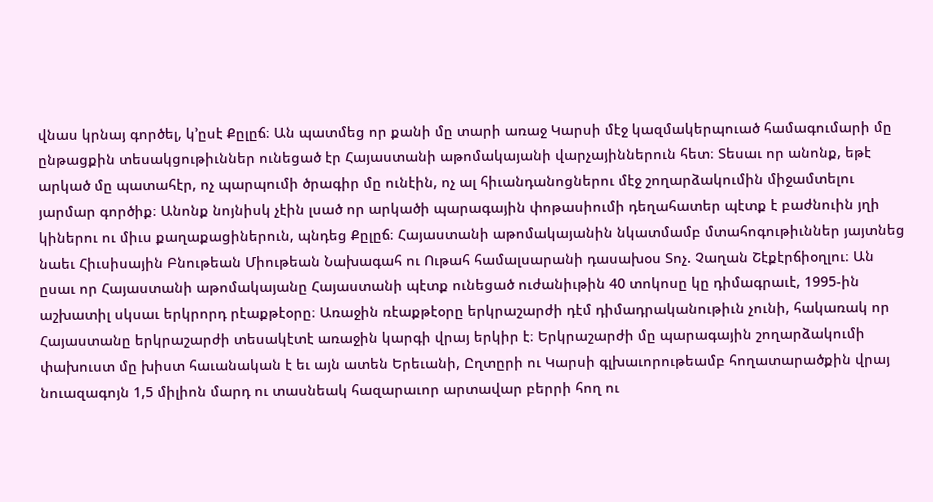վնաս կրնայ գործել, կ’ըսէ Քըլըճ։ Ան պատմեց որ քանի մը տարի առաջ Կարսի մէջ կազմակերպուած համագումարի մը ընթացքին տեսակցութիւններ ունեցած էր Հայաստանի աթոմակայանի վարչայիններուն հետ։ Տեսաւ որ անոնք, եթէ արկած մը պատահէր, ոչ պարպումի ծրագիր մը ունէին, ոչ ալ հիւանդանոցներու մէջ շողարձակումին միջամտելու յարմար գործիք։ Անոնք նոյնիսկ չէին լսած որ արկածի պարագային փոթասիումի դեղահատեր պէտք է բաժնուին յղի կիներու ու միւս քաղաքացիներուն, պնդեց Քըլըճ։ Հայաստանի աթոմակայանին նկատմամբ մտահոգութիւններ յայտնեց նաեւ Հիւսիսային Բնութեան Միութեան Նախագահ ու Ութահ համալսարանի դասախօս Տոչ. Չաղան Շէքէրճիօղլու։ Ան ըսաւ որ Հայաստանի աթոմակայանը Հայաստանի պէտք ունեցած ուժանիւթին 40 տոկոսը կը դիմագրաւէ, 1995-ին աշխատիլ սկսաւ երկրորդ րէաքթէօրը։ Առաջին ռէաքթէօրը երկրաշարժի դէմ դիմադրականութիւն չունի, հակառակ որ Հայաստանը երկրաշարժի տեսակէտէ առաջին կարգի վրայ երկիր է։ Երկրաշարժի մը պարագային շողարձակումի փախուստ մը խիստ հաւանական է եւ այն ատեն Երեւանի, Ըղտըրի ու Կարսի գլխաւորութեամբ հողատարածքին վրայ նուազագոյն 1,5 միլիոն մարդ ու տասնեակ հազարաւոր արտավար բերրի հող ու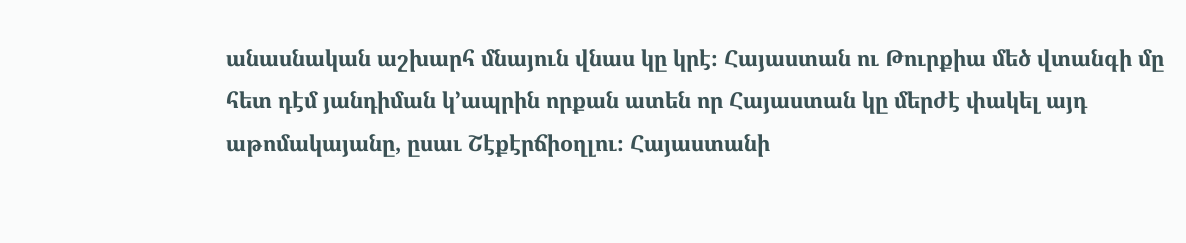անասնական աշխարհ մնայուն վնաս կը կրէ։ Հայաստան ու Թուրքիա մեծ վտանգի մը հետ դէմ յանդիման կ’ապրին որքան ատեն որ Հայաստան կը մերժէ փակել այդ աթոմակայանը, ըսաւ Շէքէրճիօղլու։ Հայաստանի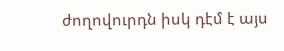ժողովուրդն իսկ դէմ է այս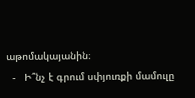աթոմակայանին։
  -   Ի՞նչ է գրում սփյուռքի մամուլը